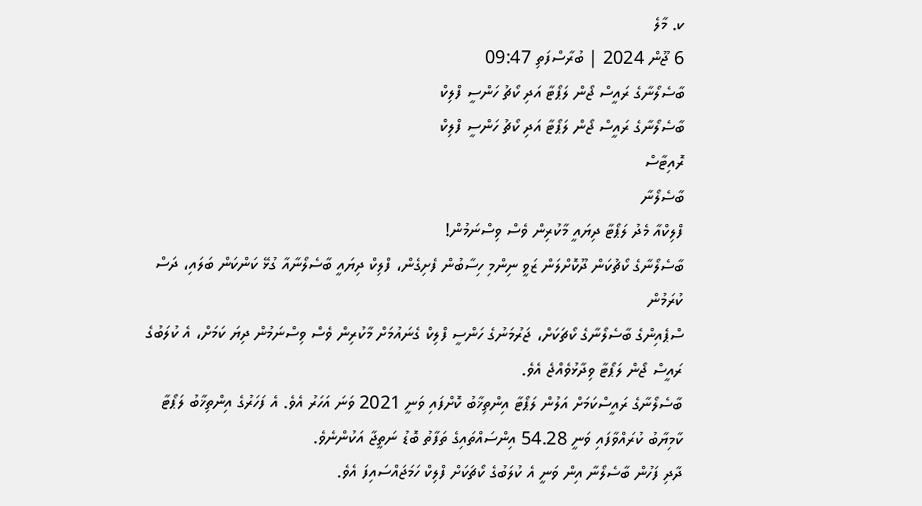ކ. މާލެ
6 ޖޫން 2024 | ބުރާސްފަތި 09:47
ބާސެލޯނާގެ ރައީސް ޖޯން ލަޕޯޓާ އަދި ކޯޗު ހަންސީ ފްލިކް
ބާސެލޯނާގެ ރައީސް ޖޯން ލަޕޯޓާ އަދި ކޯޗު ހަންސީ ފްލިކް
ރޮއިޓާސް
ބާސެލޯނާ
ފްލިކްއާ މެދު ލަޕޯޓާ ދިޔައީ މާކުރިން ވެސް ވިސްނަމުން!
ބާސެލޯނާގެ ކޯޗުކަން ދޫކޮށްލަން ޒަވީ ނިންމި ހިސާބުން ފެށިގެން، ފްލިކް ދިޔައީ ބާސެލޯނާއާ ގުޅޭ ކަންކަން ބަލައި، ދަސް ކުރަމުން
ސްޕެއިންގެ ބާސެލޯނާގެ ކޯޗަކަށް، ޖަރުމަނުގެ ހަންސީ ފްލިކް ގެނައުމަށް މާކުރިން ވެސް ވިސްނަމުން ދިޔަ ކަމަށް، އެ ކުލަބުގެ ރައީސް ޖޯން ލަޕޯޓާ ވިދާޅުވެއްޖެ އެވެ.
ބާސެލޯނާގެ ރައީސްކަމަށް އަލުން ލަޕޯޓާ އިންތިޚާބު ކޮށްފައި ވަނީ 2021 ވަނަ އަހަރު އެވެ. އެ ފަހަރުގެ އިންތިޚާބު ލަޕޯޓާ ކާމިޔާބު ކުރައްވާފައި ވަނީ 54.28 އިންސައްތައިގެ ތަފާތު ބޮޑު ނަތީޖާ އަކުންނެވެ.
ދާދި ފަހުން ބާސެލޯނާ އިން ވަނީ އެ ކުލަބުގެ ކޯޗަކަށް ފްލިކް ހަމަޖައްސައިފަ އެވެ.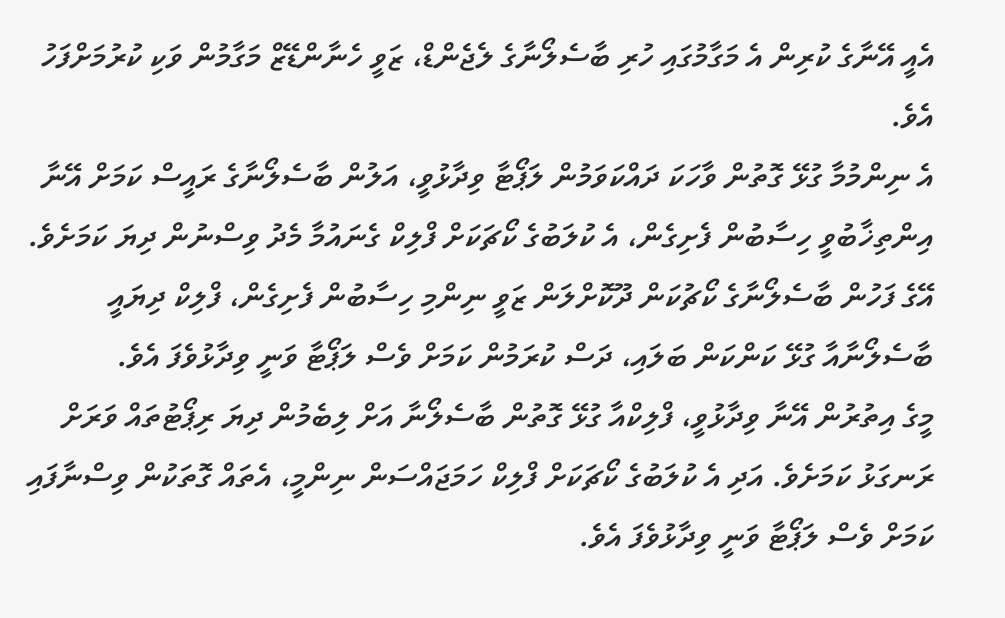އެއީ އޭނާގެ ކުރިން އެ މަގާމުގައި ހުރި ބާސެލޯނާގެ ލެޖެންޑް، ޒަވީ ހެނާންޑޭޒް މަގާމުން ވަކި ކުރުމަށްފަހު އެވެ.
އެ ނިންމުމާ ގުޅޭ ގޮތުން ވާހަކަ ދައްކަވަމުން ލަޕޯޓާ ވިދާޅުވީ، އަލުން ބާސެލޯނާގެ ރައީސް ކަމަށް އޭނާ އިންތިޚާބުވީ ހިސާބުން ފެށިގެން، އެ ކުލަބުގެ ކޯޗަކަށް ފްލިކް ގެނައުމާ މެދު ވިސްނުން ދިޔަ ކަމަށެވެ. އޭގެ ފަހުން ބާސެލޯނާގެ ކޯޗުކަން ދޫކޮށްލަން ޒަވީ ނިންމި ހިސާބުން ފެށިގެން، ފްލިކް ދިޔައީ ބާސެލޯނާއާ ގުޅޭ ކަންކަން ބަލައި، ދަސް ކުރަމުން ކަމަށް ވެސް ލަޕޯޓާ ވަނީ ވިދާޅުވެފަ އެވެ.
މީގެ އިތުރުން އޭނާ ވިދާޅުވީ، ފްލިކްއާ ގުޅޭ ގޮތުން ބާސެލޯނާ އަށް ލިބެމުން ދިޔަ ރިޕޯޓުތައް ވަރަށް ރަނގަޅު ކަމަށެވެ. އަދި އެ ކުލަބުގެ ކޯޗަކަށް ފްލިކް ހަމަޖައްސަން ނިންމީ، އެތައް ގޮތަކުން ވިސްނާފައި ކަމަށް ވެސް ލަޕޯޓާ ވަނީ ވިދާޅުވެފަ އެވެ.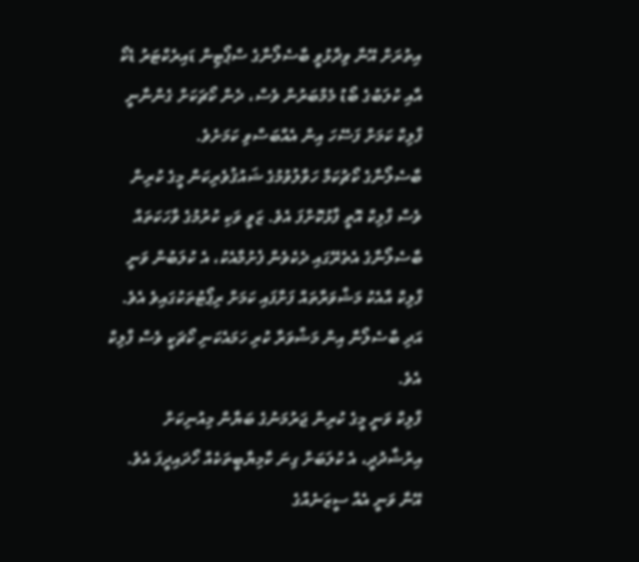އިތުރަށް އޭނާ ވިދާޅުވީ ބާސެލޯނާގެ ސްޕޯޓިން ޑައިރެކްޓަރު ޑެކޯ އާއި ކުލަބުގެ ބޯޑު މެމްބަރުން ވެސް، ދެން ކޯޗަކަށް ގެންނާނީ ފްލިކް ކަމަށް ފަސޭހަ އިން އެއްބަސްވި ކަމަށެވެ.
ބާސެލޯނާގެ ކޯޗުކަމާ ހަވާލުވުމުގެ ޝައުޤުވެރިކަން މީގެ ކުރިން ވެސް ފްލިކް އޮތީ ފާޅުކޮށްފަ އެވެ. ޒަވީ ވަކި ކުރުމުގެ ވާހަކަތައް ބާސެލޯނާގެ އެތެރޭގައި ދެކެވެން ފެށުމާއެކު، އެ ކުލަބުން ވަނީ ފްލިކް އާއެކު މަޝްވަރާތައް ފަށާފައި ކަމަށް ރިޕޯޓުތަކުގައިވެ އެވެ. އަދި ބާސެލޯނާ އިން މަޝްވަރާ ކުރި ހަމައެކަނި ކޯޗަކީ ވެސް ފްލިކް އެވެ.
ފްލިކް ވަނީ މީގެ ކުރިން ޖަރުމަނުގެ ބަޔާން މިއުނިކަށް އިރުޝާދުދީ، އެ ކުލަބަށް ގިނަ ކާމިޔާބީތަކެއް ހޯދައިދީފަ އެވެ. އޭނާ ވަނީ އެއް ސީޒަނެއްގެ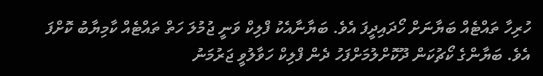ހުރިހާ ތައްޓެއް ބަޔާނަށް ހޯދައިދީފަ އެވެ. ބަޔާނާއެކު ފްލިކް ވަނީ ޖުމުލަ ހަތް ތައްޓެއް ކާމިޔާބު ކޮށްފަ އެވެ. ބަޔާންގެ ކޯޗުކަން ދޫކޮށްލުމަށްފަހު ދެން ފްލިކް ހަވާލުވީ ޖަރުމަނު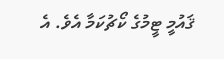ޤައުމީ ޓީމުގެ ކޯޗުކަމާ އެވެ. އެ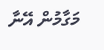މަގާމުން އޭނާ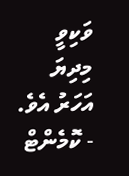ވަކިވީ މިދިޔަ އަހަރު އެވެ.
- ކޮމެންޓް